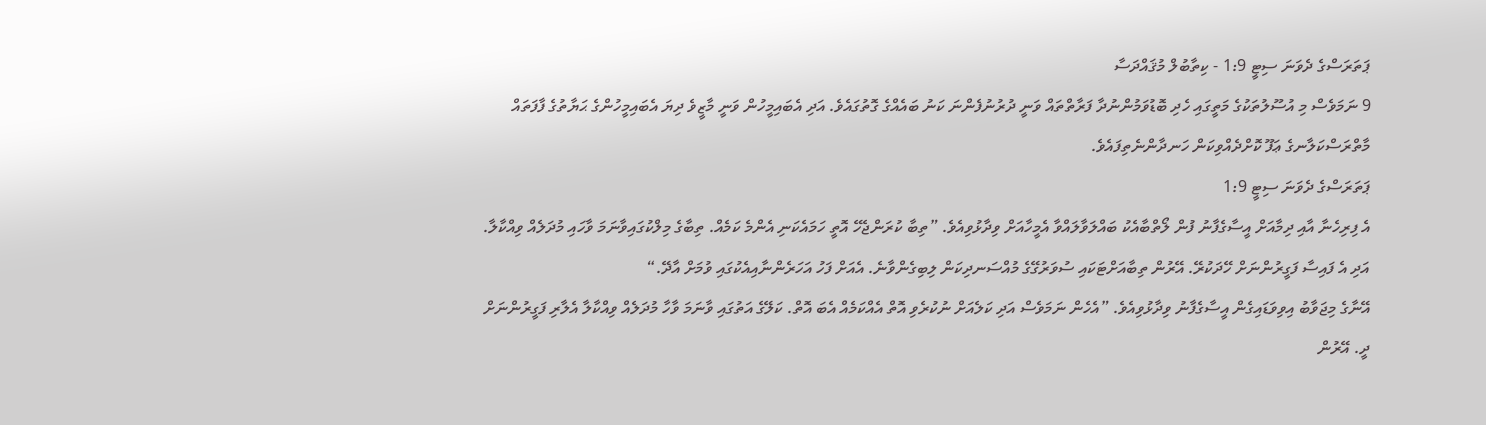ޕަތަރަސްގެ ދެވަނަ ސިޓީ 1:9 - ކިތާބުލް މުޤައްދަސާ
9 ނަމަވެސް މި އުސޫލުތަކުގެ މަތީގައި ހެދި ބޮޑުވަމުންނުދާ ފަރާތްތައް ވަނީ ދުރުނުފެންނަ ކަނު ބައެއްގެ ގޮތުގައެވެ. އަދި އެބައިމީހުން ވަނީ މާޒީވެ ދިޔަ އެބައިމީހުންގެ ޙަޔާތުގެ ފާފަތައް މާތްރަސްކަލާނގެ ޢަފޫ ކޮށްދެއްވިކަން ހަނދާންނެތިފައެވެ.
ޕަތަރަސްގެ ދެވަނަ ސިޓީ 1:9
އެ ފިރިހެނާ އާއި ދިމާއަށް އީސާގެފާނު ފުން ލޯތްބާއެކު ބައްލަވާލައްވާ އެމީހާއަށް ވިދާޅުވިއެވެ. ”ތިބާ ކުރަންޖެހޭ އޮތީ ހަމައެކަނި އެންމެ ކަމެއް. ތިބާގެ މިލްކުގައިވާނަމަ ވާހައި މުދަލެއް ވިއްކާލާ. އަދި އެ ފައިސާ ފަގީރުންނަށް ހޭދަކުރޭ. އޭރުން ތިބާއަށްޓަކައި ސުވަރުގޭގެ މުއްސަނދިކަން ލިބިގެންވާނެ. އެއަށް ފަހު އަހަރެންނާއިއެކުގައި ވުމަށް އާދޭ.“
އޭނާގެ މިޖަވާބު އިވިވަޑައިގެން އީސާގެފާނު ވިދާޅުވިއެވެ. ”އެހެން ނަމަވެސް އަދި ކަލެއަށް ނުކުރެވި އޮތް އެއްކަމެއް އެބަ އޮތް. ކަލޭގެ އަތުގައި ވާނަމަ ވާހާ މުދަލެއް ވިއްކާލާ އެލާރި ފަގީރުންނަށް ދީ. އޭރުން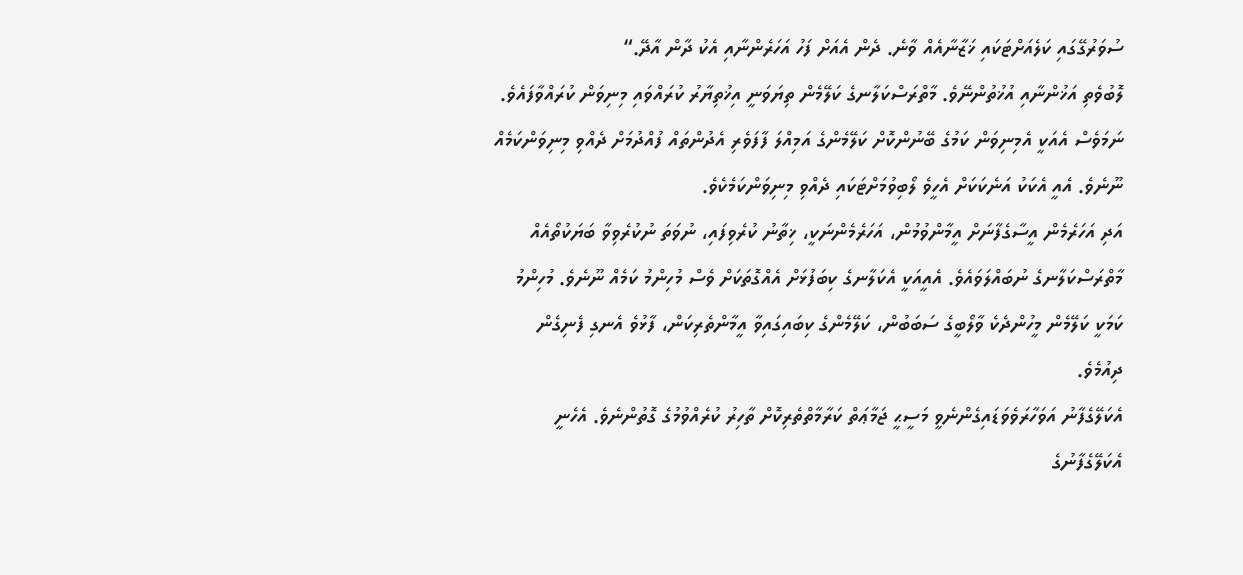ސުވަރުގޭގައި ކަލެއަށްޓަކައި ޚަޒާނާއެއް ވާނެ. ދެން އެއަށް ފަހު އަހަރެންނާއި އެކު ދާން އާދޭ.“
ލޮބުވެތި އަޚުންނާއި އުޚުތުންނޭވެ. މާތްރަސްކަލާނގެ ކަލޭމެން ތިޔަވަނީ އިޚުތިޔާރު ކުރައްވައި މިނިވަން ކުރައްވާފައެވެ. ނަމަވެސް އެއަކީ އެމިނިވަން ކަމުގެ ބޭނުންކޮށް ކަލޭމެންގެ އަމިއްލަ ފާފަވެރި އެދުންތައް ފުއްދުމަށް ދެއްވި މިނިވަންކަމެއް ނޫނެވެ. އެއީ އެކަކު އަނެކަކަށް އެހީވެ ލޯބިވުމަށްޓަކައި ދެއްވި މިނިވަންކަމެކެވެ.
އަދި އަހަރެމެން އީސާގެފާނަށް އީމާންވުމުން، އަހަރެމެންނަކީ، ޚިތާނު ކުރެވިފައި، ނުވަތަ ނުކުރެވިވާ ބަޔަކުތޯއެއް މާތްރަސްކަލާނގެ ނުބައްލަވައެވެ. އެއީއަކީ އެކަލާނގެ ކިބަފުޅަށް އެއްގޮތަކަށް ވެސް މުހިންމު ކަމެއް ނޫނެވެ. މުހިންމު ކަމަކީ ކަލޭމެން މީހުންދެކެ ވާލޯބީގެ ސަބަބުން، ކަލޭމެންގެ ކިބައިގައިވާ އީމާންތެރިކަން، ފާޅުވެ އެނގި ފެނިގެން ދިއުމެވެ.
އެކަލޭގެފާނު އަވަހާރަވެވަޑައިގެންނެވީ މަސީޙީ ޖަމާޢަތް ކަރާމާތްތެރިކޮށް ތާހިރު ކުރެއްވުމުގެ ގޮތުންނެވެ. އެހެނީ އެކަލޭގެފާނުގެ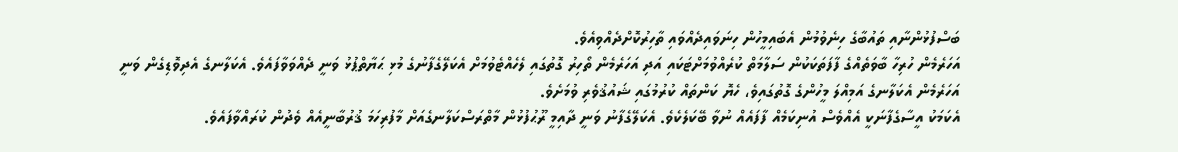ބަސްފުޅުންނާއި ތައުބާގެ ހިނެވުމުން އެބައިމީހުން ހިނަވައިދެއްވައި ތާހިރުކޮށްދެއްވިއެވެ.
އަހަރެމެން ހުރިހާ ބާވަތެއްގެ ފާފަތަކަކުން ސަލާމަތް ކުރެއްވުމަށްޓަކައި އަދި އަހަރެމެން ތޯހިރު ގޮތުގައި ލެހެއްޓެވުމަށް އެކަލޭގެފާނުގެ މުޅި ޙަޔާތްޕުޅު ވަނީ ދެއްވަވާފައެވެ. އެކަލާނގެ އެދިވޮޑިގެން ވަނީ އަހަރެމެން އެކަލާނގެ އަމިއްލަ މީހުންގެ ގޮތުގައިވެ، ހެޔޮ ކަންތައް ކުރުމުގައި ޝައުޤުވެރި ވުމަށެވެ.
އެކަމަކު އީސާގެފާނަކީ އެއްވެސް އުނިކަމެއް ފާފައެއް ނުވާ ބޭކަލެކެވެ. އެކަލޭގެފާނު ވަނީ ދާއިމީ ރޫޙުފުޅުން މާތްރަސްކަލާނގެއަށް މާފުރިހަމަ ޤުރުބާނީއެއް ވެދުން ކުރައްވާފައެވެ.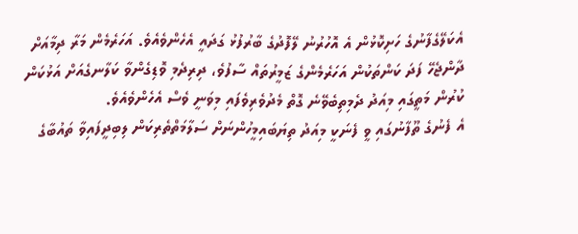އެކަލޭގެފާނުގެ ހަށިކޮޅުން އެ އޮހުރުނު ލޭފޮދުގެ ބާރުފުޅު ގަދައީ އެހެންވެއެވެ. އަހަރެމެން މަރާ ދިމާއަށް ދާންޖެހޭ ފަދަ ކަންތަކުން އަހަރެމެންގެ ޒަމީރުތައް ސާފުވެ، ދިރިދެމި ވޮޑިގެންވާ ކަލާނގެއަށް އަޅުކަން ކުރުން މަތީގައި މިއަދު ދެމިތިބެވޭނެ ގޮތް މެދުވެރިވެފައި މިވަނީ ވެސް އެހެންވެއެވެ.
އެ ފެނުގެ ތޫފާނުގައި ވީ ފެނަކީ މިއަދު ތިޔަބައިމީހުންނަށް ސަލާމަތްތެރިކަން ލިބިދީފައިވާ ތައުބާގެ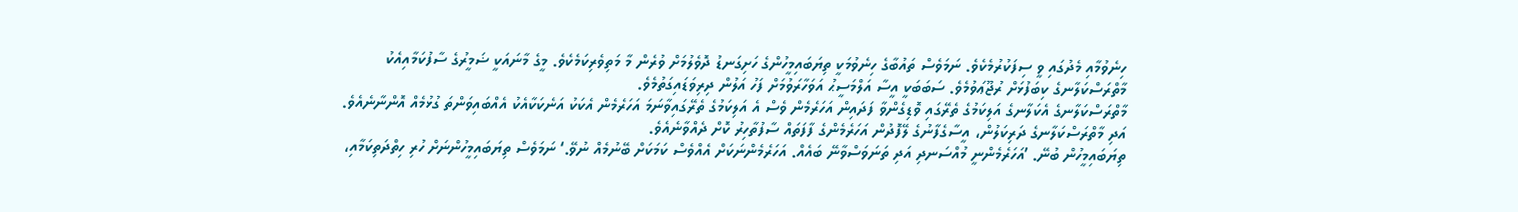ހިނެވުމާއި މެދުގައި ވީ ސިފަކުރުމެކެވެ. ނަމަވެސް ތައުބާގެ ހިނެވުމަކީ ތިޔަބައިމީހުންގެ ހަށިގަނޑު ދޮވެލުމަށް ވުރެން މާ މަތިވެރިކަމެކެވެ. މީގެ މާނައަކީ ޟަމީރުގެ ސާފުކަމާއިއެކު މާތްރަސްކަލާނގެ ކިބަފުޅަށް ރުޖޫޢަވުމެވެ. ސަބަބަކީ އީސާ އަލްމަސީޙު އަވަހާރަވުމަށް ފަހު އަލުން ދިރިވަޑައިގަތުމެވެ.
މާތްރަސްކަލާނގެ އެކަލާނގެ އަލިކަމުގެ ތެރޭގައި ވޮޑިގެންވާ ފަދައިން އަހަރެމެން ވެސް އެ އަލިކަމުގެ ތެރޭގައިވާނަމަ އަހަރެމެން އެކަކު އަނެކަކާއެކު އެއްބައިވަންތަ ގުޅުމެއް އޮންނާނެއެވެ. އަދި މާތްރަސްކަލާނގެ ދަރިކަލުން، އީސާގެފާނުގެ ލޭފޮދުން އަހަރެމެންގެ ފާފަތައް ސާފުތާހިރު ކޮށް ދެއްވާނެއެވެ.
ތިޔަބައިމީހުން ބުނޭ. ’އަހަރެމެންނީ މުއްސަނދި އަދި ތަނަވަސްވާނޭ ބައެއް. އަހަރެމެންނަކަށް އެއްވެސް ކަމަކަށް ބޭނުމެއް ނުވޭ.‘ ނަމަވެސް ތިޔަބައިމީހުންނަށް ހުރި ހިތްދަތިކަމާއި،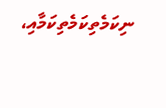ނިކަމެތިކަމެތިކަމާއި،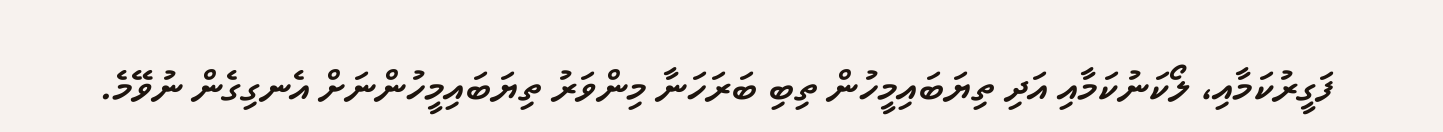ފަގީރުކަމާއި، ލޯކަނުކަމާއި އަދި ތިޔަބައިމީހުން ތިބި ބަރަހަނާ މިންވަރު ތިޔަބައިމީހުންނަށް އެނގިގެން ނުވޭމެ.